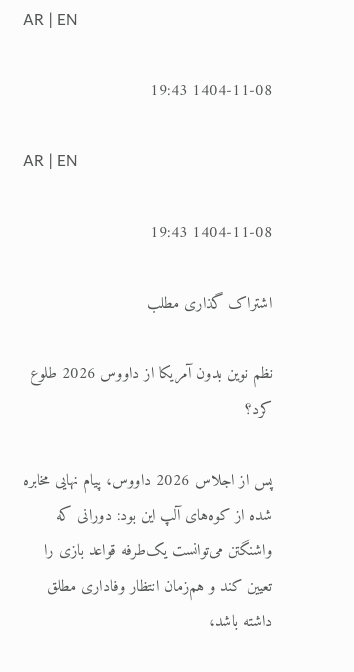AR | EN

1404-11-08 19:43

AR | EN

1404-11-08 19:43

اشتراک گذاری مطلب

نظم نوین بدون آمریکا از داووس 2026 طلوع کرد؟

پس از اجلاس 2026 داووس، پیام نهایی مخابره شده از کوه‌های آلپ این بود: دورانی که واشنگتن می‌توانست یک‌طرفه قواعد بازی را تعیین کند و هم‌زمان انتظار وفاداری مطلق داشته باشد،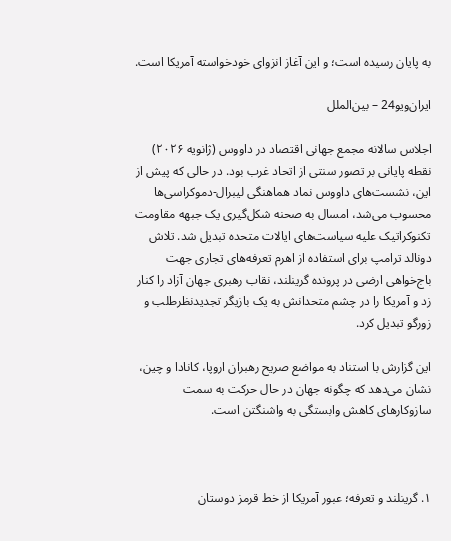به پایان رسیده است؛ و این آغاز انزوای خودخواسته‌ آمریکا است.

ایران‌ویو24 – بین‌الملل

اجلاس سالانه مجمع جهانی اقتصاد در داووس (ژانویه ۲۰۲۶) نقطه پایانی بر تصور سنتی از اتحاد غرب بود. در حالی که پیش از این، نشست‌های داووس نماد هماهنگی لیبرال-دموکراسی‌ها محسوب می‌شد، امسال به صحنه‌ شکل‌گیری یک جبهه مقاومت تکنوکراتیک علیه سیاست‌های ایالات متحده تبدیل شد. تلاش دونالد ترامپ برای استفاده از اهرم تعرفه‌های تجاری جهت باج‌خواهی ارضی در پرونده گرینلند، نقاب رهبری جهان آزاد را کنار زد و آمریکا را در چشم متحدانش به یک بازیگر تجدیدنظرطلب و زورگو تبدیل کرد.

این گزارش با استناد به مواضع صریح رهبران اروپا، کانادا و چین، نشان می‌دهد که چگونه جهان در حال حرکت به سمت سازوکارهای کاهش وابستگی به واشنگتن است.



۱. گرینلند و تعرفه؛ عبور آمریکا از خط قرمز دوستان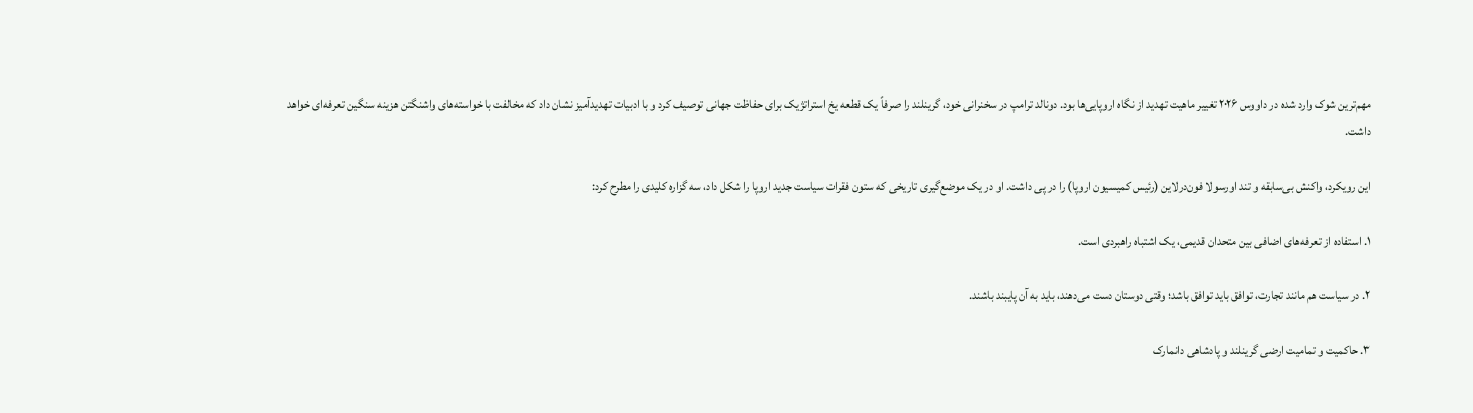مهم‌ترین شوک وارد شده در داووس ۲۰۲۶ تغییر ماهیت تهدید از نگاه اروپایی‌ها بود. دونالد ترامپ در سخنرانی خود، گرینلند را صرفاً یک قطعه یخ استراتژیک برای حفاظت جهانی توصیف کرد و با ادبیات تهدیدآمیز نشان داد که مخالفت با خواسته‌های واشنگتن هزینه سنگین تعرفه‌ای خواهد داشت.

این رویکرد، واکنش بی‌سابقه و تند اورسولا فون‌درلاین (رئیس کمیسیون اروپا) را در پی داشت. او در یک موضع‌گیری تاریخی که ستون فقرات سیاست جدید اروپا را شکل داد، سه گزاره کلیدی را مطرح کرد:

۱. استفاده از تعرفه‌های اضافی بین متحدان قدیمی، یک اشتباه راهبردی است.

۲. در سیاست هم مانند تجارت، توافق باید توافق باشد؛ وقتی دوستان دست می‌دهند، باید به آن پایبند باشند.

۳. حاکمیت و تمامیت ارضی گرینلند و پادشاهی دانمارک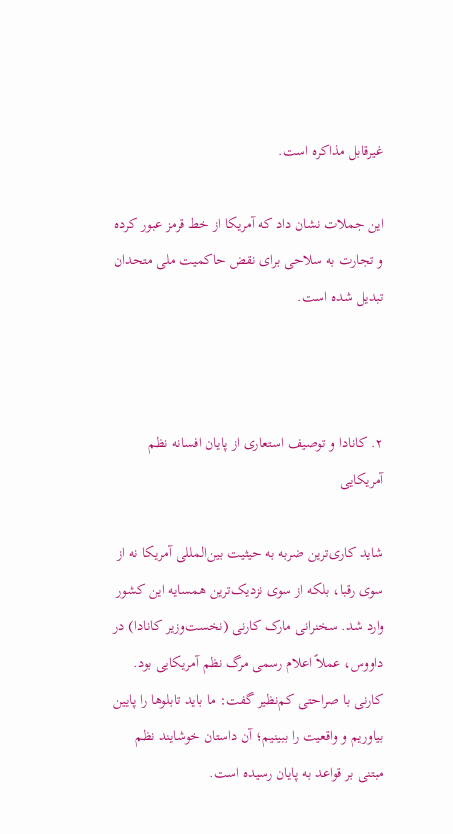غیرقابل مذاکره است.

این جملات نشان داد که آمریکا از خط قرمز عبور کرده و تجارت به سلاحی برای نقض حاکمیت ملی متحدان تبدیل شده است.



۲. کانادا و توصیف استعاری از پایان افسانه‌ نظم آمریکایی

شاید کاری‌ترین ضربه به حیثیت بین‌المللی آمریکا نه از سوی رقبا، بلکه از سوی نزدیک‌ترین همسایه‌ این کشور وارد شد. سخنرانی مارک کارنی (نخست‌وزیر کانادا) در داووس، عملاً اعلام رسمی مرگ نظم آمریکایی بود. کارنی با صراحتی کم‌نظیر گفت: ما باید تابلوها را پایین بیاوریم و واقعیت را ببینیم؛ آن داستان خوشایند نظم مبتنی بر قواعد به پایان رسیده است.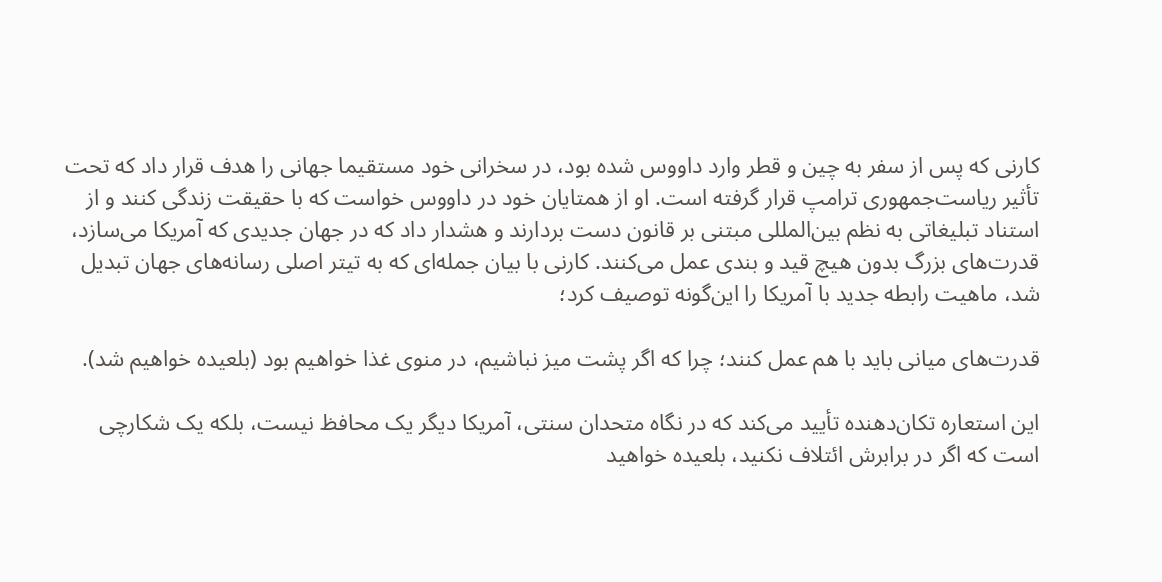کارنی که پس از سفر به چین و قطر وارد داووس شده بود، در سخرانی‌ خود مستقیما جهانی را هدف قرار داد که تحت تأثیر ریاست‌جمهوری ترامپ قرار گرفته است. او از همتایان خود در داووس خواست که با حقیقت زندگی کنند و از استناد تبلیغاتی به نظم بین‌المللی مبتنی بر قانون دست بردارند و هشدار داد که در جهان جدیدی که آمریکا می‌سازد، قدرت‌های بزرگ بدون هیچ قید و بندی عمل می‌کنند. کارنی با بیان جمله‌ای که به تیتر اصلی رسانه‌های جهان تبدیل شد، ماهیت رابطه‌ جدید با آمریکا را این‌گونه توصیف کرد؛

قدرت‌های میانی باید با هم عمل کنند؛ چرا که اگر پشت میز نباشیم، در منوی غذا خواهیم بود (بلعیده خواهیم شد).

این استعاره‌ تکان‌دهنده تأیید می‌کند که در نگاه متحدان سنتی، آمریکا دیگر یک محافظ نیست، بلکه یک شکارچی است که اگر در برابرش ائتلاف نکنید، بلعیده خواهید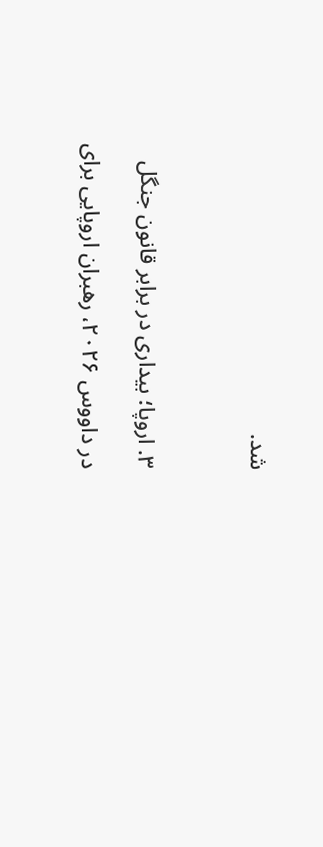شد.



۳. اروپا؛ بیداری در برابر قانون جنگل

در داووس ۲۰۲۶، رهبران اروپایی برای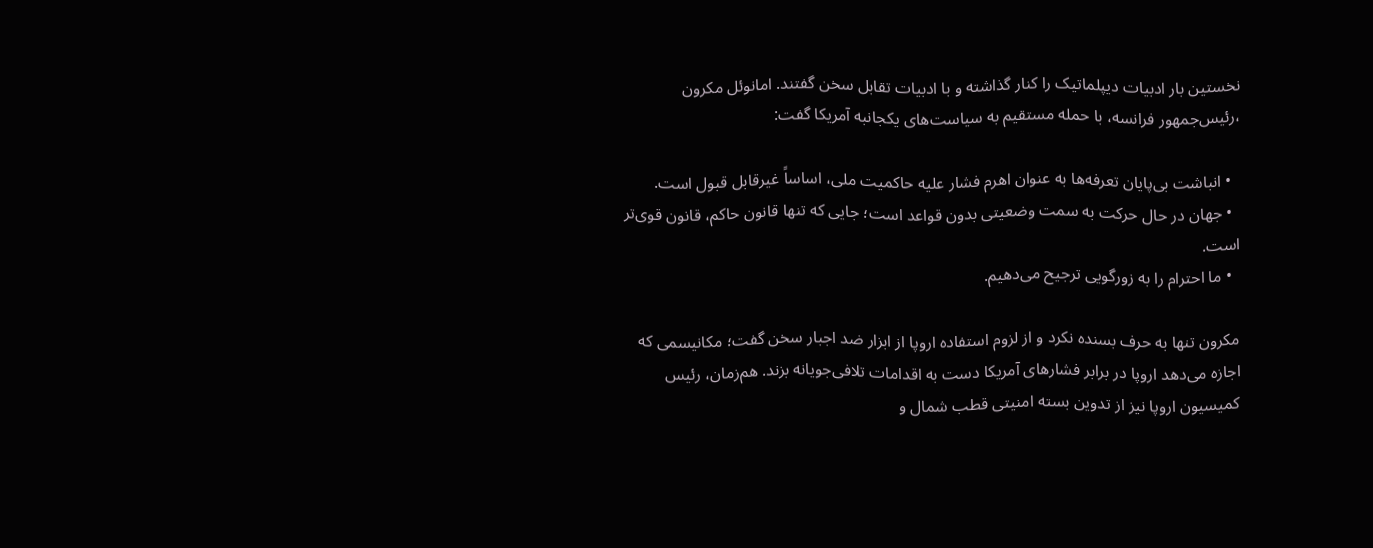نخستین بار ادبیات دیپلماتیک را کنار گذاشته و با ادبیات تقابل سخن گفتند. امانوئل مکرون ،رئیس‌جمهور فرانسه، با حمله مستقیم به سیاست‌های یکجانبه آمریکا گفت:

  • انباشت بی‌پایان تعرفه‌ها به عنوان اهرم فشار علیه حاکمیت ملی، اساساً غیرقابل قبول است.
  • جهان در حال حرکت به سمت وضعیتی بدون قواعد است؛ جایی که تنها قانون حاکم، قانون قوی‌تر است.
  • ما احترام را به زورگویی ترجیح می‌دهیم.

مکرون تنها به حرف بسنده نکرد و از لزوم استفاده اروپا از ابزار ضد اجبار سخن گفت؛ مکانیسمی که اجازه می‌دهد اروپا در برابر فشارهای آمریکا دست به اقدامات تلافی‌جویانه بزند. هم‌زمان، رئیس کمیسیون اروپا نیز از تدوین بسته امنیتی قطب شمال و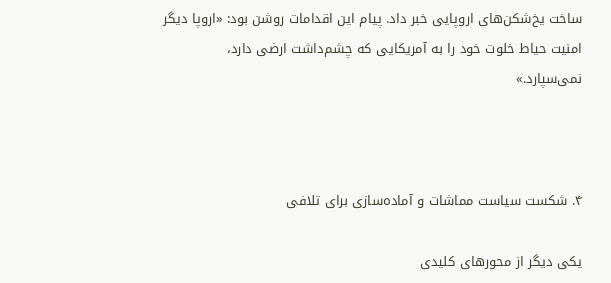ساخت یخ‌شکن‌های اروپایی خبر داد. پیام این اقدامات روشن بود: «اروپا دیگر امنیت حیاط خلوت خود را به آمریکایی که چشم‌داشت ارضی دارد، نمی‌سپارد.»



۴. شکست سیاست مماشات و آماده‌سازی برای تلافی

یکی دیگر از محورهای کلیدی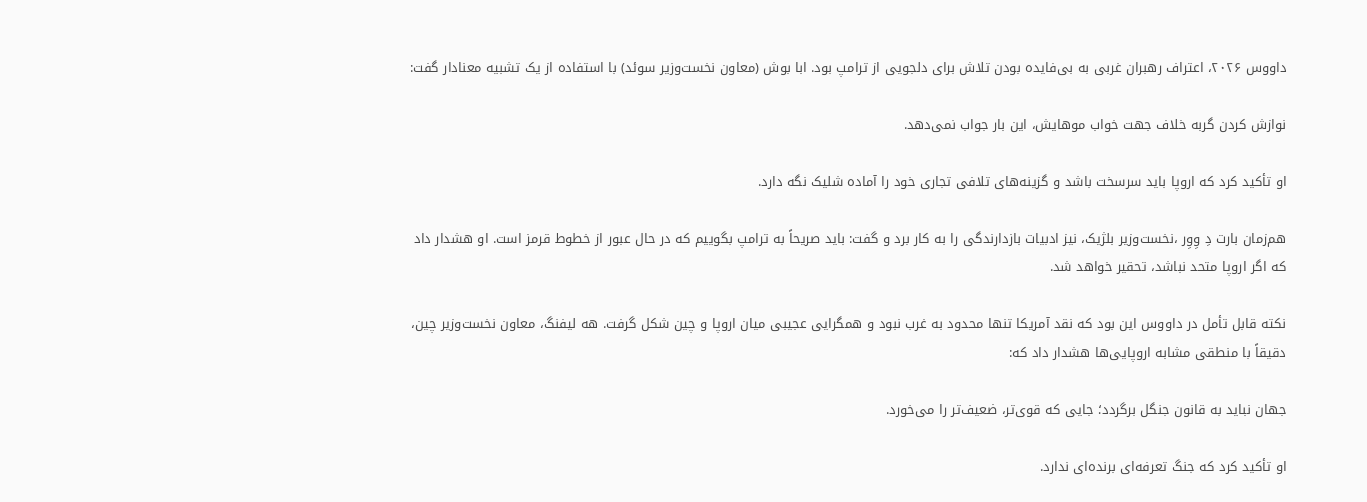داووس ۲۰۲۶، اعتراف رهبران غربی به بی‌فایده بودن تلاش برای دلجویی از ترامپ بود. ابا بوش (معاون نخست‌وزیر سوئد) با استفاده از یک تشبیه معنادار گفت:

نوازش کردن گربه خلاف جهت خواب موهایش، این بار جواب نمی‌دهد.

او تأکید کرد که اروپا باید سرسخت باشد و گزینه‌های تلافی تجاری خود را آماده شلیک نگه دارد.

هم‌زمان بارت دِ وِوِر ،نخست‌وزیر بلژیک، نیز ادبیات بازدارندگی را به کار برد و گفت: باید صریحاً به ترامپ بگوییم که در حال عبور از خطوط قرمز است. او هشدار داد که اگر اروپا متحد نباشد، تحقیر خواهد شد.

نکته قابل تأمل در داووس این بود که نقد آمریکا تنها محدود به غرب نبود و همگرایی عجیبی میان اروپا و چین شکل گرفت. هه لیفنگ، معاون نخست‌وزیر چین، دقیقاً با منطقی مشابه اروپایی‌ها هشدار داد که:

جهان نباید به قانون جنگل برگردد؛ جایی که قوی‌تر، ضعیف‌تر را می‌خورد.

او تأکید کرد که جنگ تعرفه‌ای برنده‌ای ندارد.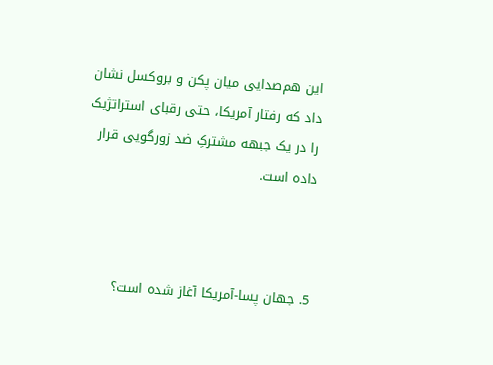این هم‌صدایی میان پکن و بروکسل نشان داد که رفتار آمریکا، حتی رقبای استراتژیک را در یک جبهه مشترکِ ضد زورگویی قرار داده است.



5. جهان پسا-آمریکا آغاز شده است؟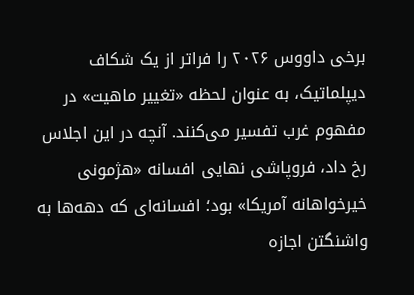برخی داووس ۲۰۲۶ را فراتر از یک شکاف دیپلماتیک، به عنوان لحظه‌ «تغییر ماهیت» در مفهوم غرب تفسیر می‌کنند. آنچه در این اجلاس رخ داد، فروپاشی نهایی افسانه‌ «هژمونی خیرخواهانه آمریکا» بود؛ افسانه‌ای که دهه‌ها به واشنگتن اجازه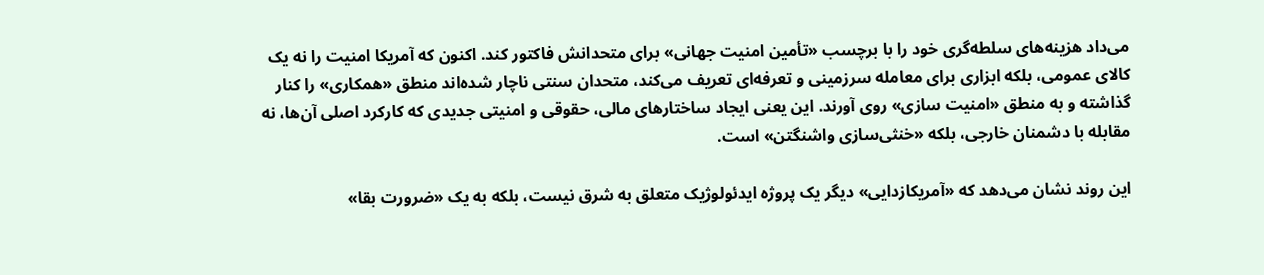می‌داد هزینه‌های سلطه‌گری خود را با برچسب «تأمین امنیت جهانی» برای متحدانش فاکتور کند. اکنون که آمریکا امنیت را نه یک کالای عمومی، بلکه ابزاری برای معامله‌ سرزمینی و تعرفه‌ای تعریف می‌کند، متحدان سنتی ناچار شده‌اند منطق «همکاری» را کنار گذاشته و به منطق «امنیت سازی» روی آورند. این یعنی ایجاد ساختارهای مالی، حقوقی و امنیتی جدیدی که کارکرد اصلی آن‌ها، نه مقابله با دشمنان خارجی، بلکه «خنثی‌سازی واشنگتن» است.

این روند نشان می‌دهد که «آمریکازدایی» دیگر یک پروژه ایدئولوژیک متعلق به شرق نیست، بلکه به یک «ضرورت بقا»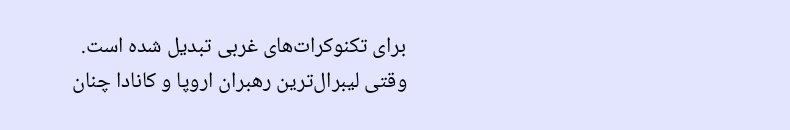برای تکنوکرات‌های غربی تبدیل شده است. وقتی لیبرال‌ترین رهبران اروپا و کانادا چنان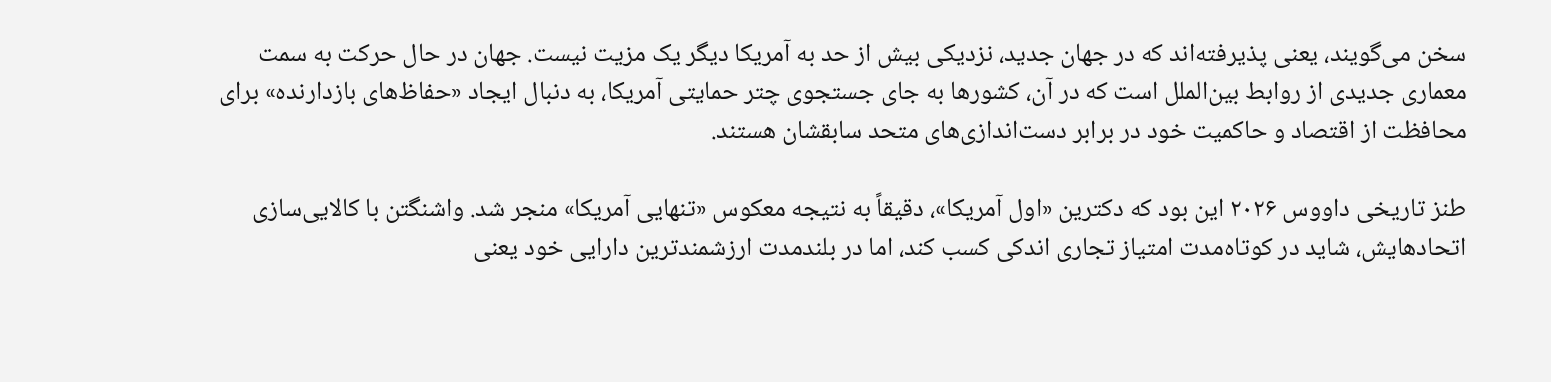سخن می‌گویند، یعنی پذیرفته‌اند که در جهان جدید، نزدیکی بیش از حد به آمریکا دیگر یک مزیت نیست. جهان در حال حرکت به سمت معماری جدیدی از روابط بین‌الملل است که در آن، کشورها به جای جستجوی چتر حمایتی آمریکا، به دنبال ایجاد «حفاظ‌های بازدارنده» برای محافظت از اقتصاد و حاکمیت خود در برابر دست‌اندازی‌های متحد سابقشان هستند.

طنز تاریخی داووس ۲۰۲۶ این بود که دکترین «اول آمریکا»، دقیقاً به نتیجه‌ معکوس «تنهایی آمریکا» منجر شد. واشنگتن با کالایی‌سازی اتحادهایش، شاید در کوتاه‌مدت امتیاز تجاری اندکی کسب کند، اما در بلندمدت ارزشمندترین دارایی خود یعنی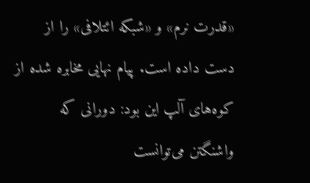«قدرت نرم» و «شبکه ائتلافی» را از دست داده است. پیام نهایی مخابره شده از کوه‌های آلپ این بود: دورانی که واشنگتن می‌توانست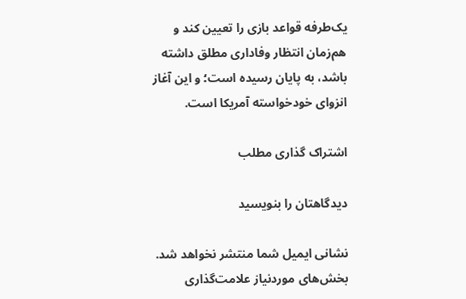یک‌طرفه قواعد بازی را تعیین کند و هم‌زمان انتظار وفاداری مطلق داشته باشد، به پایان رسیده است؛ و این آغاز انزوای خودخواسته‌ آمریکا است.

اشتراک گذاری مطلب

دیدگاهتان را بنویسید

نشانی ایمیل شما منتشر نخواهد شد. بخش‌های موردنیاز علامت‌گذاری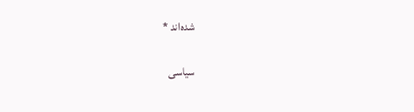شده‌اند *

سیاسی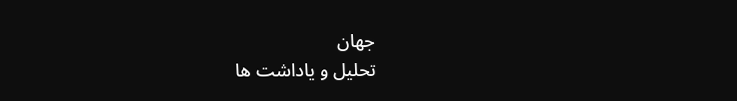جهان
تحلیل و یاداشت ها